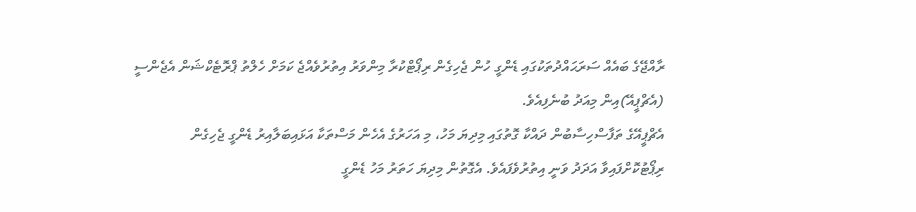ރާއްޖޭގެ ބައެއް ސަރަޙައްދުތަކުގައި ޑެންގީ ހުން ޖެހިގެން ރިޕޯޓްކުރާ މިންވަރު އިތުރުވެއްޖެ ކަމަށް ހެލްތު ޕްރޮޓެކްޝަން އެޖެންސީ (އެޗްޕީއޭ)އިން މިއަދު ބުނެފިއެވެ.
އެޗްޕީއޭގެ ތަފާސްހިސާބުން ދައްކާ ގޮތުގައި މިދިޔަ މަހު، މި އަހަރުގެ އެހެން މަސްތަކާ އަޅައިބަލާއިރު ޑެންގީ ޖެހިގެން ރިޕޯޓުކޮށްފައިވާ އަދަދު ވަނީ އިތުރުވެފައެވެ. އެގޮތުން މިދިޔަ ހަތަރު މަހު ޑެންގީ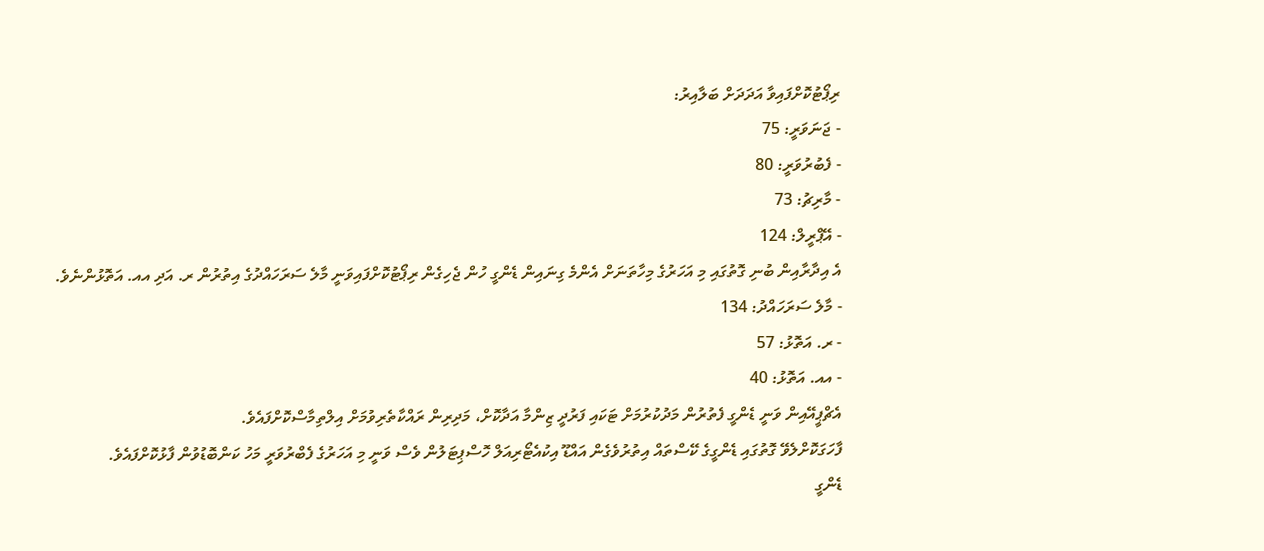ރިޕޯޓުކޮށްފައިވާ އަދަދަށް ބަލާއިރު:
- ޖަނަވަރީ: 75
- ފެބުރުވަރީ: 80
- މާރިޗު: 73
- އޭޕްރީލް: 124
އެ އިދާރާއިން ބުނި ގޮތުގައި މި އަހަރުގެ މިހާތަނަށް އެންމެ ގިނައިން ޑެންގީ ހުން ޖެހިގެން ރިޕޯޓުކޮށްފައިވަނީ މާލެ ސަރަހައްދުގެ އިތުރުން ރ. އަދި އއ. އަތޮޅުންނެވެ.
- މާލެ ސަރަހައްދު: 134
- ރ. އަތޮޅު: 57
- އއ. އަތޮޅު: 40
އެޗްޕީއޭއިން ވަނީ ޑެންގީ ފެތުރުން މަދުކުރުމަށް ޓަކައި ފަރުދީ ޒިންމާ އަދާކޮށް، މަދިރިން ރައްކާތެރިވުމަށް އިލްތިމާސްކޮށްފައެވެ.
ފާހަގަކޮށްލެވޭ ގޮތުގައި ޑެންގީގެ ކޭސްތައް އިތުރުވެގެން އައްޑޫ އިކުއެޓޯރިއަލް ހޮސްޕިޓަލުން ވެސް ވަނީ މި އަހަރުގެ ފެބްރުވަރީ މަހު ކަންބޮޑުވުން ފާޅުކޮށްފައެވެ.
ޑެންގީ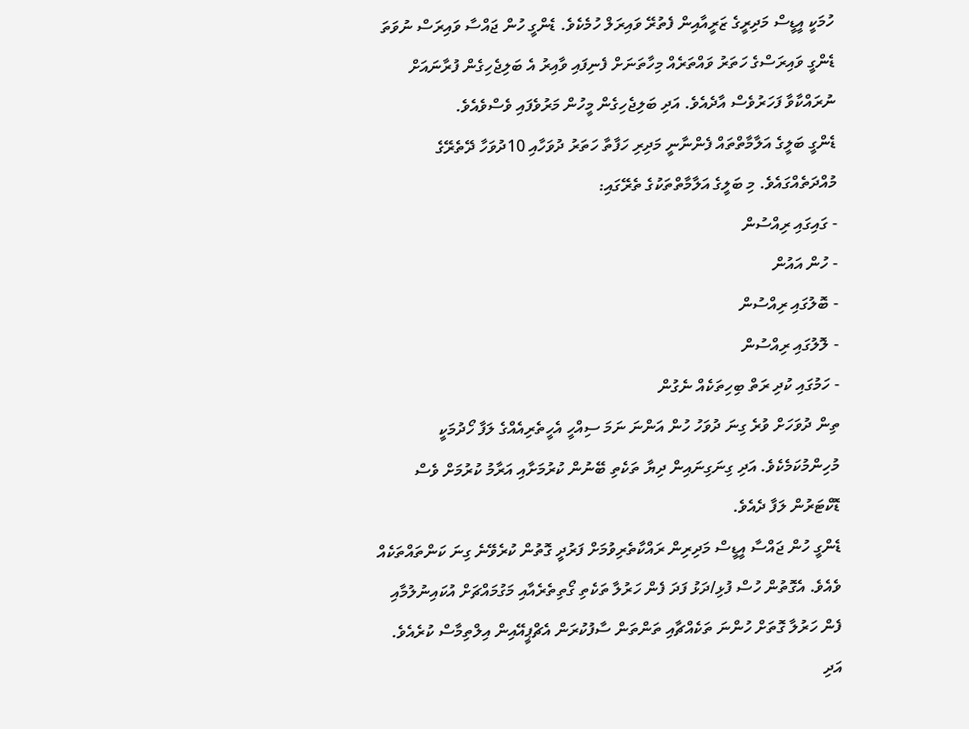ހުމަކީ އީޑީސް މަދިރީގެ ޒަރީއާއިން ފެތުރޭ ވައިރަލް ހުމެކެވެ. ޑެންގީ ހުން ޖައްސާ ވައިރަސް ނުވަތަ ޑެންގީ ވައިރަސްގެ ހަތަރު ވައްތަރެއް މިހާތަނަށް ފެނިފައި ވާއިރު އެ ބަލިޖެހިގެން ފުރާނައަށް ނުރައްކާވާ ފަހަރުވެސް އާދެއެވެ. އަދި ބަލިޖެހިގެން މީހުން މަރުވެފައި ވެސްވެއެވެ.
ޑެންގީ ބަލީގެ އަލާމާތްތައް ފެންނާނީ މަދިރި ހަފާތާ ހަތަރު ދުވަހާއި 10ދުވަހާ ދޭތެރޭގެ މުއްދަތެއްގައެވެ. މި ބަލީގެ އަލާމާތްތަކުގެ ތެރޭގައި:
- ގައިގައި ރިއްސުން
- ހުން އައުން
- ބޮލުގައި ރިއްސުން
- ލޮލުގައި ރިއްސުން
- ހަމުގައި ކުދި ރަތް ބިހިތަކެއް ނެގުން
ތިން ދުވަހަށް ވުރެ ގިނަ ދުވަހު ހުން އަންނަ ނަމަ ސިއްހީ އެހީތެރިއެއްގެ ލަފާ ހޯދުމަކީ މުހިންމުކަމެކެވެ. އަދި ގިނަގިނައިން ދިޔާ ތަކެތި ބޭނުން ކުރުމަށާއި އަރާމު ކުރުމަށް ވެސް ޑޮކްޓަރުން ލަފާ ދެއެވެ.
ޑެންގީ ހުން ޖައްސާ އީޑީސް މަދިރިން ރައްކާތެރިވުމަށް ފަރުދީ ގޮތުން ކުރެވޭނެ ގިނަ ކަންތައްތަކެއް ވެއެވެ. އެގޮތުން ހުސް ފުޅި/ދަޅު ފަދަ ފެން ހަރުލާ ތަކެތި ގޯތިތެރެއާއި މަގުމައްޗަށް އުކައިނުލުމާއި ފެން ހަރުލާ ގޮތަށް ހުންނަ ތަކެއްޗާއި ތަންތަން ސާފުކުރަން އެޗްޕީއޭއިން އިލްތިމާސް ކުރެއެވެ.
އަދި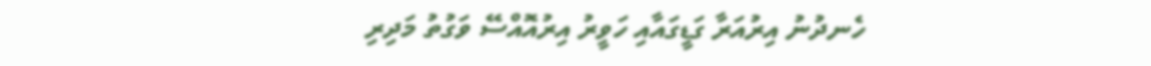ހެނދުނު އިރުއަރާ ގަޑީގައާއި ހަވީރު އިރުއޮއްސޭ ވަގުތު މަދިރި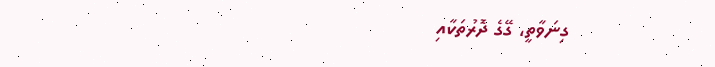ގިނަވާތީ، ގޭގެ ދޮރުތަކާއި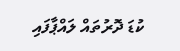ކުޑަ ދޮރުތައް ލައްޕާފައި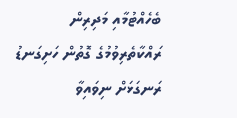ބެހެއްޓުމާއި މަދިރިން ރައްކާތެރިވުމުގެ ގޮތުން ހަށިގަނޑު ރަނގަޅަށް ނިވައިވާ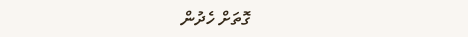ގޮތަށް ހެދުން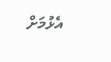އެޅުމަށް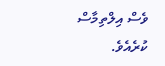ވެސް އިލްތިމާސް ކުރެއެވެ.